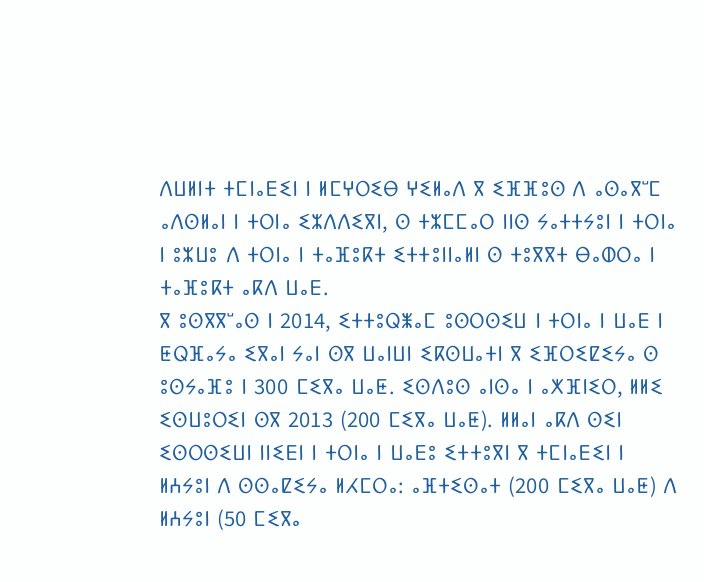ⴷⵡⵍⵏⵜ ⵜⵎⵏⴰⴹⵉⵏ ⵏ ⵍⵎⵖⵔⵉⴱ ⵖⵉⵍⴰⴷ ⴳ ⵉⴼⴼⵓⵙ ⴷ ⴰⵙⴰⴳⵯⵎ ⴰⴷⵙⵍⴰⵏ ⵏ ⵜⵔⵏⴰ ⵉⵣⴷⴷⵉⴳⵏ, ⵙ ⵜⵣⵎⵎⴰⵔ ⵏⵏⵙ ⵢⴰⵜⵜⵢⵓⵏ ⵏ ⵜⵔⵏⴰ ⵏ ⵓⵣⵡⵓ ⴷ ⵜⵔⵏⴰ ⵏ ⵜⴰⴼⵓⴽⵜ ⵉⵜⵜⵓⵏⵏⴰⵍⵏ ⵙ ⵜⵓⴳⴳⵜ ⴱⴰⵀⵔⴰ ⵏ ⵜⴰⴼⵓⴽⵜ ⴰⴽⴷ ⵡⴰⴹ.
ⴳ ⵓⵙⴳⴳⵯⴰⵙ ⵏ 2014, ⵉⵜⵜⵓⵕⵥⴰⵎ ⵓⵙⵔⵙⵉⵡ ⵏ ⵜⵔⵏⴰ ⵏ ⵡⴰⴹ ⵏ ⵟⵕⴼⴰⵢⴰ ⵉⴳⴰⵏ ⵢⴰⵏ ⵙⴳ ⵡⴰⵏⵡⵏ ⵉⴽⵙⵡⴰⵜⵏ ⴳ ⵉⴼⵔⵉⵇⵉⵢⴰ ⵙ ⵓⵙⵢⴰⴼⵓ ⵏ 300 ⵎⵉⴳⴰ ⵡⴰⵟ. ⵉⵙⴷⵓⵙ ⴰⵏⵙⴰ ⵏ ⴰⵅⴼⵏⵉⵔ, ⵍⵍⵉ ⵉⵙⵡⵓⵔⵉⵏ ⵙⴳ 2013 (200 ⵎⵉⴳⴰ ⵡⴰⵟ). ⵍⵍⴰⵏ ⴰⴽⴷ ⵙⵉⵏ ⵉⵙⵔⵙⵉⵡⵏ ⵏⵏⵉⴹⵏ ⵏ ⵜⵔⵏⴰ ⵏ ⵡⴰⴹⵓ ⵉⵜⵜⵓⴳⵏ ⴳ ⵜⵎⵏⴰⴹⵉⵏ ⵏ ⵍⵄⵢⵓⵏ ⴷ ⵙⵙⴰⵇⵉⵢⴰ ⵍⵃⵎⵔⴰ: ⴰⴼⵜⵉⵙⴰⵜ (200 ⵎⵉⴳⴰ ⵡⴰⵟ) ⴷ ⵍⵄⵢⵓⵏ (50 ⵎⵉⴳⴰ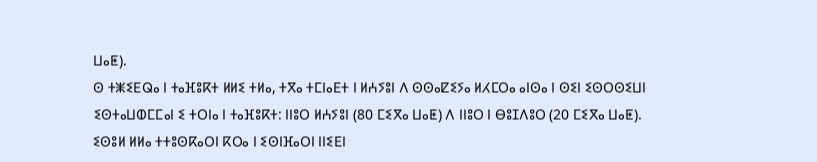ⵡⴰⵟ).
ⵙ ⵜⵥⵉⴹⵕⴰ ⵏ ⵜⴰⴼⵓⴽⵜ ⵍⵍⵉ ⵜⵍⴰ, ⵜⴳⴰ ⵜⵎⵏⴰⴹⵜ ⵏ ⵍⵄⵢⵓⵏ ⴷ ⵙⵙⴰⵇⵉⵢⴰ ⵍⵃⵎⵔⴰ ⴰⵏⵙⴰ ⵏ ⵙⵉⵏ ⵉⵙⵔⵙⵉⵡⵏ ⵉⵙⵜⴰⵡⵀⵎⵎⴰⵏ ⵉ ⵜⵔⵏⴰ ⵏ ⵜⴰⴼⵓⴽⵜ: ⵏⵏⵓⵔ ⵍⵄⵢⵓⵏ (80 ⵎⵉⴳⴰ ⵡⴰⵟ) ⴷ ⵏⵏⵓⵔ ⵏ ⴱⵓⵊⴷⵓⵔ (20 ⵎⵉⴳⴰ ⵡⴰⵟ).
ⵉⵙⵓⵍ ⵍⵍⴰ ⵜⵜⵓⵙⴽⴰⵔⵏ ⴽⵔⴰ ⵏ ⵉⵙⵏⴼⴰⵔⵏ ⵏⵏⵉⴹⵏ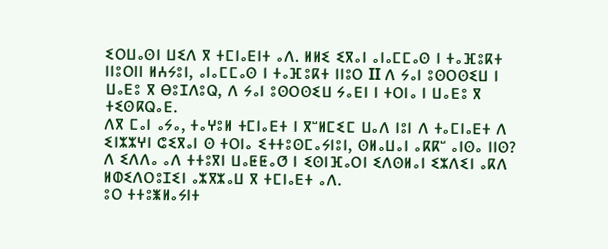ⵉⵔⵡⴰⵙⵏ ⵡⵉⴷ ⴳ ⵜⵎⵏⴰⴹⵏⵜ ⴰⴷ. ⵍⵍⵉ ⵉⴳⴰⵏ ⴰⵏⴰⵎⵎⴰⵙ ⵏ ⵜⴰⴼⵓⴽⵜ ⵏⵏⵓⵔII ⵍⵄⵢⵓⵏ, ⴰⵏⴰⵎⵎⴰⵙ ⵏ ⵜⴰⴼⵓⴽⵜ ⵏⵏⵓⵔ II ⴷ ⵢⴰⵏ ⵓⵙⵔⵙⵉⵡ ⵏ ⵡⴰⴹⵓ ⴳ ⴱⵓⵊⴷⵓⵕ, ⴷ ⵢⴰⵏ ⵓⵙⵔⵙⵉⵡ ⵢⴰⴹⵏ ⵏ ⵜⵔⵏⴰ ⵏ ⵡⴰⴹⵓ ⴳ ⵜⵉⵙⴽⵕⴰⴹ.
ⴷⴳ ⵎⴰⵏ ⴰⵢⴰ, ⵜⴰⵖⵓⵍ ⵜⵎⵏⴰⴹⵜ ⵏ ⴳⵯⵍⵎⵉⵎ ⵡⴰⴷ ⵏⵓⵏ ⴷ ⵜⴰⵎⵏⴰⴹⵜ ⴷ ⵉⵏⵣⵣⵖⵏ ⵛⵉⴳⴰⵏ ⵙ ⵜⵔⵏⴰ ⵉⵜⵜⵓⵙⵎⴰⵢⵏⵓⵏ, ⵙⵍⴰⵡⴰⵏ ⴰⴽⴽⵯ ⴰⵏⵙⴰ ⵏⵏⵙ? ⴷ ⵉⴷⴷⴰ ⴰⴷ ⵜⵜⵓⴳⵏ ⵡⴰⵟⵟⴰⵚ ⵏ ⵉⵙⵏⴼⴰⵔⵏ ⵉⴷⵙⵍⴰⵏ ⵉⵣⴷⵉⵏ ⴰⴽⴷ ⵍⵀⵉⴷⵔⵓⵊⵉⵏ ⴰⵣⴳⵣⴰⵡ ⴳ ⵜⵎⵏⴰⴹⵜ ⴰⴷ.
ⵓⵔ ⵜⵜⵓⵥⵍⴰⵢⵏⵜ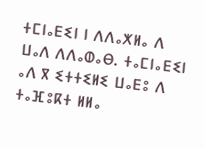ⵜⵎⵏⴰⴹⵉⵏ ⵏ ⴷⴷⴰⵅⵍⴰ ⴷ ⵡⴰⴷ ⴷⴷⴰⵀⴰⴱ. ⵜⴰⵎⵏⴰⴹⵉⵏ ⴰⴷ ⴳ ⵉⵜⵜⵉⵍⵉ ⵡⴰⴹⵓ ⴷ ⵜⴰⴼⵓⴽⵜ ⵍⵍⴰ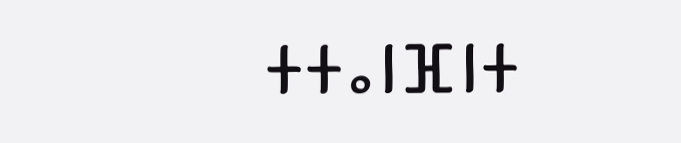ⵜⵜⴰⵏⴼⵏⵜ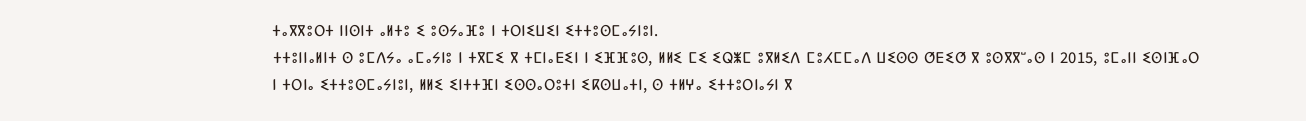ⵜⴰⴳⴳⵓⵔⵜ ⵏⵏⵙⵏⵜ ⴰⵍⵜⵓ ⵉ ⵓⵙⵢⴰⴼⵓ ⵏ ⵜⵔⵏⵉⵡⵉⵏ ⵉⵜⵜⵓⵙⵎⴰⵢⵏⵓⵏ.
ⵜⵜⵓⵏⵏⴰⵍⵏⵜ ⵙ ⵓⵎⴷⵢⴰ ⴰⵎⴰⵢⵏⵓ ⵏ ⵜⴳⵎⵉ ⴳ ⵜⵎⵏⴰⴹⵉⵏ ⵏ ⵉⴼⴼⵓⵙ, ⵍⵍⵉ ⵎⵉ ⵉⵕⵥⵎ ⵓⴳⵍⵉⴷ ⵎⵓⵃⵎⵎⴰⴷ ⵡⵉⵙⵙ ⵚⴹⵉⵚ ⴳ ⵓⵙⴳⴳⵯⴰⵙ ⵏ 2015, ⵓⵎⴰⵏⵏ ⵉⵙⵏⴼⴰⵔ ⵏ ⵜⵔⵏⴰ ⵉⵜⵜⵓⵙⵎⴰⵢⵏⵓⵏ, ⵍⵍⵉ ⵉⵏⵜⵜⴼⵏ ⵉⵙⵙⴰⵔⵓⵜⵏ ⵉⴽⵙⵡⴰⵜⵏ, ⵙ ⵜⵍⵖⴰ ⵉⵜⵜⵓⵔⵏⴰⵢⵏ ⴳ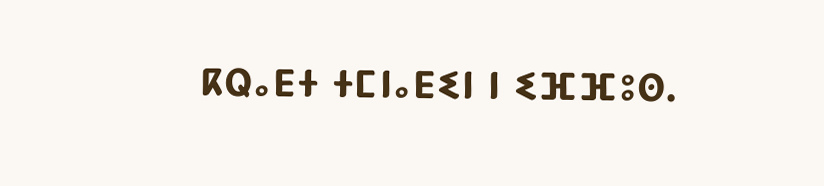ⴽⵕⴰⴹⵜ ⵜⵎⵏⴰⴹⵉⵏ ⵏ ⵉⴼⴼⵓⵙ.